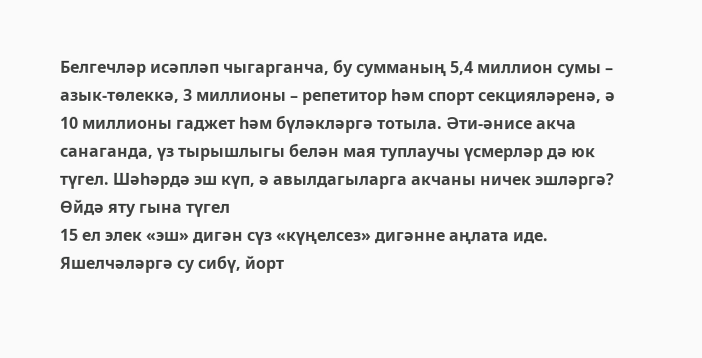Белгечләр исәпләп чыгарганча, бу сумманың 5,4 миллион сумы – азык-төлеккә, 3 миллионы – репетитор һәм спорт секцияләренә, ә 10 миллионы гаджет һәм бүләкләргә тотыла. Әти-әнисе акча санаганда, үз тырышлыгы белән мая туплаучы үсмерләр дә юк түгел. Шәһәрдә эш күп, ә авылдагыларга акчаны ничек эшләргә?
Өйдә яту гына түгел
15 ел элек «эш» дигән сүз «күңелсез» дигәнне аңлата иде. Яшелчәләргә су сибү, йорт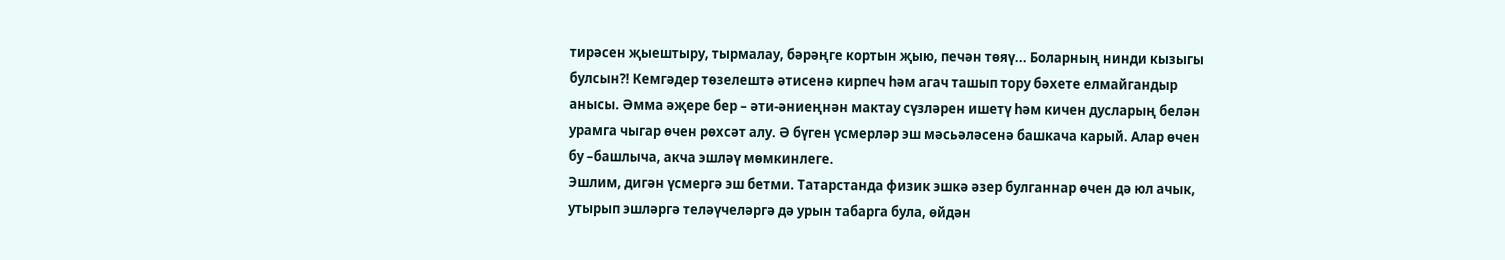тирәсен җыештыру, тырмалау, бәрәңге кортын җыю, печән төяү... Боларның нинди кызыгы булсын?! Кемгәдер төзелештә әтисенә кирпеч һәм агач ташып тору бәхете елмайгандыр анысы. Әмма әҗере бер – әти-әниеңнән мактау сүзләрен ишетү һәм кичен дусларың белән урамга чыгар өчен рөхсәт алу. Ә бүген үсмерләр эш мәсьәләсенә башкача карый. Алар өчен бу –башлыча, акча эшләү мөмкинлеге.
Эшлим, дигән үсмергә эш бетми. Татарстанда физик эшкә әзер булганнар өчен дә юл ачык, утырып эшләргә теләүчеләргә дә урын табарга була, өйдән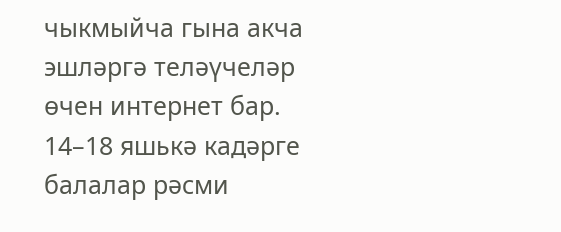чыкмыйча гына акча эшләргә теләүчеләр өчен интернет бар. 14–18 яшькә кадәрге балалар рәсми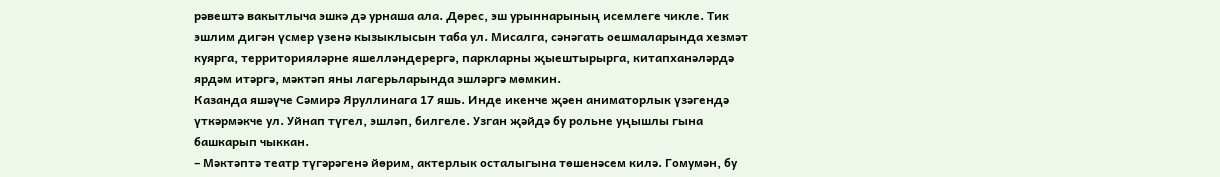рәвештә вакытлыча эшкә дә урнаша ала. Дөрес, эш урыннарының исемлеге чикле. Тик эшлим дигән үсмер үзенә кызыклысын таба ул. Мисалга, сәнәгать оешмаларында хезмәт куярга, территорияләрне яшелләндерергә, паркларны җыештырырга, китапханәләрдә ярдәм итәргә, мәктәп яны лагерьларында эшләргә мөмкин.
Казанда яшәүче Сәмирә Яруллинага 17 яшь. Инде икенче җәен аниматорлык үзәгендә үткәрмәкче ул. Уйнап түгел, эшләп, билгеле. Узган җәйдә бу рольне уңышлы гына башкарып чыккан.
– Мәктәптә театр түгәрәгенә йөрим, актерлык осталыгына төшенәсем килә. Гомумән, бу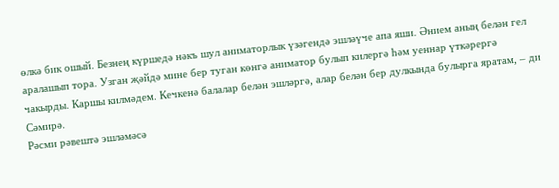өлкә бик ошый. Безнең күршедә нәкъ шул аниматорлык үзәгендә эшләүче апа яши. Әнием аның белән гел аралашып тора. Узган җәйдә мине бер туган көнгә аниматор булып килергә һәм уеннар үткәрергә чакырды. Каршы килмәдем. Кечкенә балалар белән эшләргә, алар белән бер дулкында булырга яратам, – ди Сәмирә.
Рәсми рәвештә эшләмәсә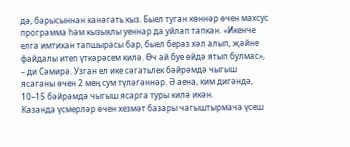дә, барысыннан канәгать кыз. Быел туган көннәр өчен махсус программа һәм кызыклы уеннар да уйлап тапкан. «Икенче елга имтихан тапшырасы бар, быел бераз хәл алып, җәйне файдалы итеп үткәрәсем килә. Өч ай буе өйдә ятып булмас», – ди Сәмирә. Узган ел ике сәгатьлек бәйрәмдә чыгыш ясаганы өчен 2 мең сум түләгәннәр. Ә аена, ким дигәндә, 10–15 бәйрәмдә чыгыш ясарга туры килә икән.
Казанда үсмерләр өчен хезмәт базары чагыштырмача үсеш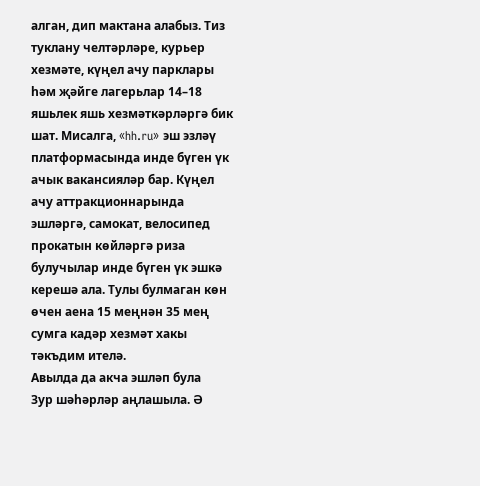алган, дип мактана алабыз. Тиз туклану челтәрләре, курьер хезмәте, күңел ачу парклары һәм җәйге лагерьлар 14–18 яшьлек яшь хезмәткәрләргә бик шат. Мисалга, «hh.ru» эш эзләү платформасында инде бүген үк ачык вакансияләр бар. Күңел ачу аттракционнарында эшләргә, самокат, велосипед прокатын көйләргә риза булучылар инде бүген үк эшкә керешә ала. Тулы булмаган көн өчен аена 15 меңнән 35 мең сумга кадәр хезмәт хакы тәкъдим ителә.
Авылда да акча эшләп була
Зур шәһәрләр аңлашыла. Ә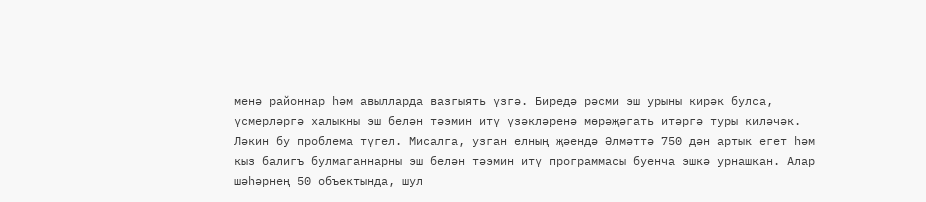менә районнар һәм авылларда вазгыять үзгә. Биредә рәсми эш урыны кирәк булса, үсмерләргә халыкны эш белән тәэмин итү үзәкләренә мөрәҗәгать итәргә туры киләчәк. Ләкин бу проблема түгел. Мисалга, узган елның җәендә Әлмәттә 750 дән артык егет һәм кыз балигъ булмаганнарны эш белән тәэмин итү программасы буенча эшкә урнашкан. Алар шәһәрнең 50 объектында, шул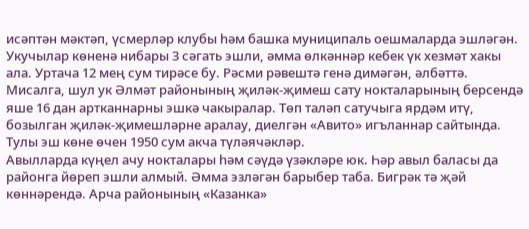исәптән мәктәп, үсмерләр клубы һәм башка муниципаль оешмаларда эшләгән. Укучылар көненә нибары 3 сәгать эшли, әмма өлкәннәр кебек үк хезмәт хакы ала. Уртача 12 мең сум тирәсе бу. Рәсми рәвештә генә димәгән, әлбәттә. Мисалга, шул ук Әлмәт районының җиләк-җимеш сату нокталарының берсендә яше 16 дан артканнарны эшкә чакыралар. Төп таләп сатучыга ярдәм итү, бозылган җиләк-җимешләрне аралау, диелгән «Авито» игъланнар сайтында. Тулы эш көне өчен 1950 сум акча түләячәкләр.
Авылларда күңел ачу нокталары һәм сәүдә үзәкләре юк. Һәр авыл баласы да районга йөреп эшли алмый. Әмма эзләгән барыбер таба. Бигрәк тә җәй көннәрендә. Арча районының «Казанка»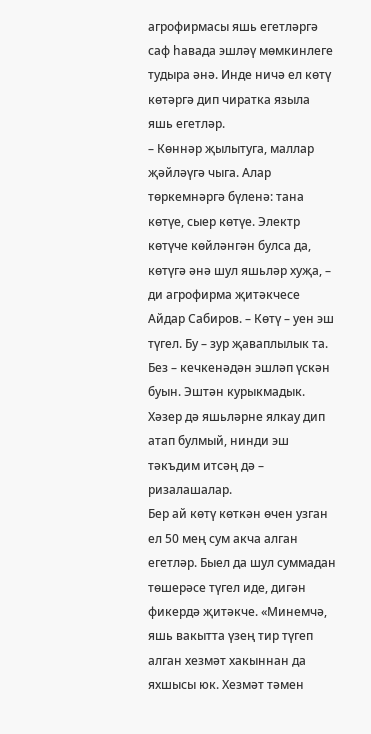агрофирмасы яшь егетләргә саф һавада эшләү мөмкинлеге тудыра әнә. Инде ничә ел көтү көтәргә дип чиратка языла яшь егетләр.
– Көннәр җылытуга, маллар җәйләүгә чыга. Алар төркемнәргә бүленә: тана көтүе, сыер көтүе. Электр көтүче көйләнгән булса да, көтүгә әнә шул яшьләр хуҗа, – ди агрофирма җитәкчесе Айдар Сабиров. – Көтү – уен эш түгел. Бу – зур җаваплылык та. Без – кечкенәдән эшләп үскән буын. Эштән курыкмадык. Хәзер дә яшьләрне ялкау дип атап булмый, нинди эш тәкъдим итсәң дә – ризалашалар.
Бер ай көтү көткән өчен узган ел 50 мең сум акча алган егетләр. Быел да шул суммадан төшерәсе түгел иде, дигән фикердә җитәкче. «Минемчә, яшь вакытта үзең тир түгеп алган хезмәт хакыннан да яхшысы юк. Хезмәт тәмен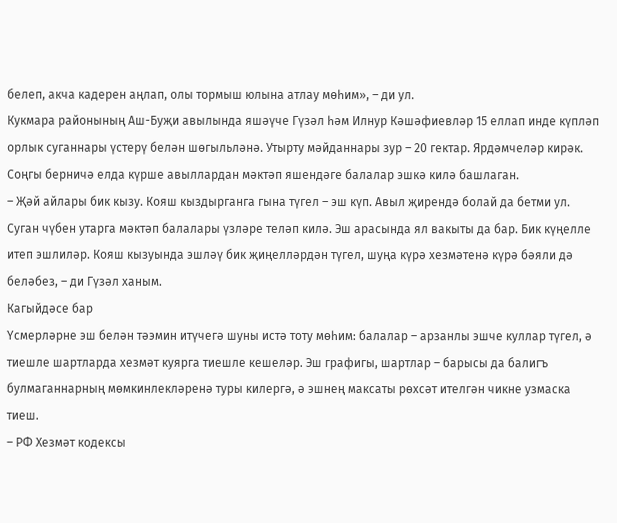белеп, акча кадерен аңлап, олы тормыш юлына атлау мөһим», – ди ул.
Кукмара районының Аш-Буҗи авылында яшәүче Гүзәл һәм Илнур Кәшәфиевләр 15 еллап инде күпләп орлык суганнары үстерү белән шөгыльләнә. Утырту мәйданнары зур – 20 гектар. Ярдәмчеләр кирәк. Соңгы берничә елда күрше авыллардан мәктәп яшендәге балалар эшкә килә башлаган.
– Җәй айлары бик кызу. Кояш кыздырганга гына түгел – эш күп. Авыл җирендә болай да бетми ул. Суган чүбен утарга мәктәп балалары үзләре теләп килә. Эш арасында ял вакыты да бар. Бик күңелле итеп эшлиләр. Кояш кызуында эшләү бик җиңелләрдән түгел, шуңа күрә хезмәтенә күрә бәяли дә беләбез, – ди Гүзәл ханым.
Кагыйдәсе бар
Үсмерләрне эш белән тәэмин итүчегә шуны истә тоту мөһим: балалар – арзанлы эшче куллар түгел, ә тиешле шартларда хезмәт куярга тиешле кешеләр. Эш графигы, шартлар – барысы да балигъ булмаганнарның мөмкинлекләренә туры килергә, ә эшнең максаты рөхсәт ителгән чикне узмаска тиеш.
– РФ Хезмәт кодексы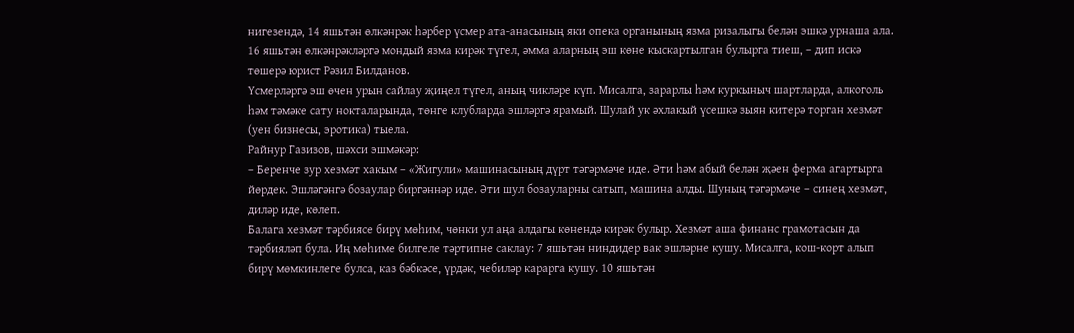нигезендә, 14 яшьтән өлкәнрәк һәрбер үсмер ата-анасының яки опека органының язма ризалыгы белән эшкә урнаша ала. 16 яшьтән өлкәнрәкләргә мондый язма кирәк түгел, әмма аларның эш көне кыскартылган булырга тиеш, – дип искә төшерә юрист Рәзил Билданов.
Үсмерләргә эш өчен урын сайлау җиңел түгел, аның чикләре күп. Мисалга, зарарлы һәм куркыныч шартларда, алкоголь һәм тәмәке сату нокталарында, төнге клубларда эшләргә ярамый. Шулай ук әхлакый үсешкә зыян китерә торган хезмәт (уен бизнесы, эротика) тыела.
Райнур Газизов, шәхси эшмәкәр:
– Беренче зур хезмәт хакым – «Жигули» машинасының дүрт тәгәрмәче иде. Әти һәм абый белән җәен ферма агартырга йөрдек. Эшләгәнгә бозаулар биргәннәр иде. Әти шул бозауларны сатып, машина алды. Шуның тәгәрмәче – синең хезмәт, диләр иде, көлеп.
Балага хезмәт тәрбиясе бирү мөһим, чөнки ул аңа алдагы көнендә кирәк булыр. Хезмәт аша финанс грамотасын да тәрбияләп була. Иң мөһиме билгеле тәртипне саклау: 7 яшьтән ниндидер вак эшләрне кушу. Мисалга, кош-корт алып бирү мөмкинлеге булса, каз бәбкәсе, үрдәк, чебиләр карарга кушу. 10 яшьтән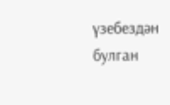үзебездән булган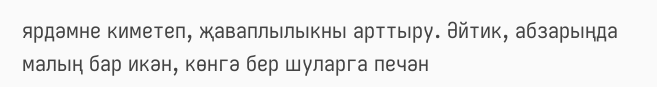ярдәмне киметеп, җаваплылыкны арттыру. Әйтик, абзарыңда малың бар икән, көнгә бер шуларга печән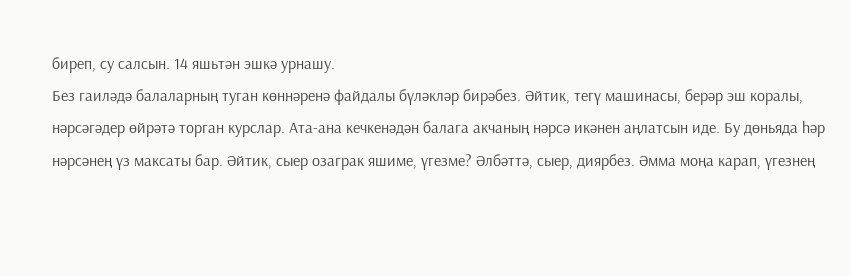биреп, су салсын. 14 яшьтән эшкә урнашу.
Без гаиләдә балаларның туган көннәренә файдалы бүләкләр бирәбез. Әйтик, тегү машинасы, берәр эш коралы, нәрсәгәдер өйрәтә торган курслар. Ата-ана кечкенәдән балага акчаның нәрсә икәнен аңлатсын иде. Бу дөньяда һәр нәрсәнең үз максаты бар. Әйтик, сыер озаграк яшиме, үгезме? Әлбәттә, сыер, диярбез. Әмма моңа карап, үгезнең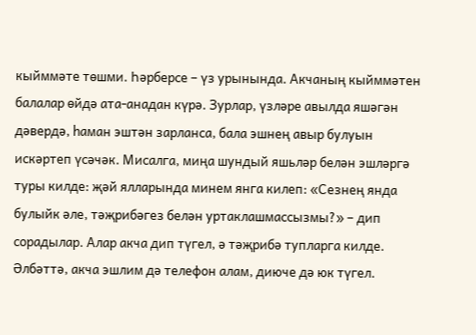кыйммәте төшми. Һәрберсе – үз урынында. Акчаның кыйммәтен балалар өйдә ата-анадан күрә. Зурлар, үзләре авылда яшәгән дәвердә, һаман эштән зарланса, бала эшнең авыр булуын искәртеп үсәчәк. Мисалга, миңа шундый яшьләр белән эшләргә туры килде: җәй ялларында минем янга килеп: «Сезнең янда булыйк әле, тәҗрибәгез белән уртаклашмассызмы?» – дип сорадылар. Алар акча дип түгел, ә тәҗрибә тупларга килде. Әлбәттә, акча эшлим дә телефон алам, диюче дә юк түгел.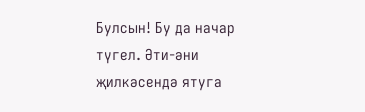Булсын! Бу да начар түгел. Әти-әни җилкәсендә ятуга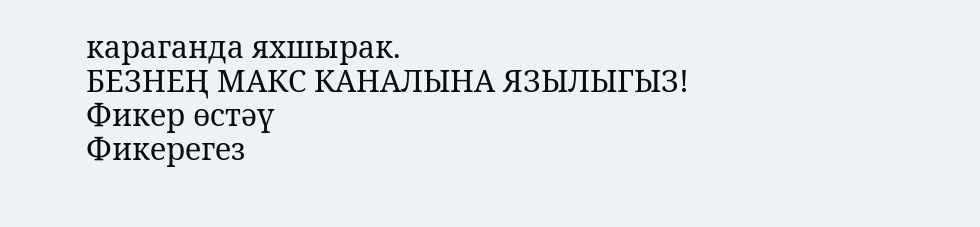караганда яхшырак.
БЕЗНЕҢ МАКС КАНАЛЫНА ЯЗЫЛЫГЫЗ!
Фикер өстәү
Фикерегез